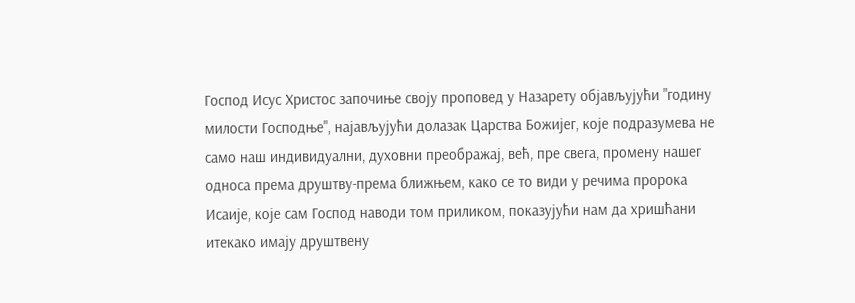Господ Исус Христос започиње своју проповед у Назарету објављујући "годину милости Господње", најављујући долазак Царства Божијег, које подразумева не само наш индивидуални, духовни преображај, већ, пре свега, промену нашег односа према друштву-према ближњем, како се то види у речима пророка Исаије, које сам Господ наводи том приликом, показујући нам да хришћани итекако имају друштвену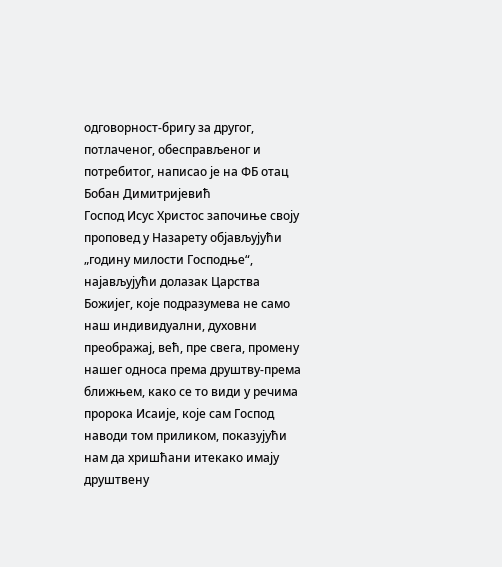одговорност-бригу за другог, потлаченог, обесправљеног и потребитог, написао је на ФБ отац Бобан Димитријевић
Господ Исус Христос започиње своју проповед у Назарету објављујући „годину милости Господње“, најављујући долазак Царства Божијег, које подразумева не само наш индивидуални, духовни преображај, већ, пре свега, промену нашег односа према друштву-према ближњем, како се то види у речима пророка Исаије, које сам Господ наводи том приликом, показујући нам да хришћани итекако имају друштвену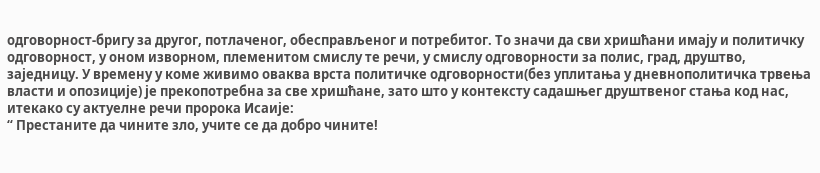одговорност-бригу за другог, потлаченог, обесправљеног и потребитог. То значи да сви хришћани имају и политичку одговорност, у оном изворном, племенитом смислу те речи, у смислу одговорности за полис, град, друштво, заједницу. У времену у коме живимо оваква врста политичке одговорности(без уплитања у дневнополитичка трвења власти и опозиције) је прекопотребна за све хришћане, зато што у контексту садашњег друштвеног стања код нас, итекако су актуелне речи пророка Исаије:
“ Престаните да чините зло, учите се да добро чините!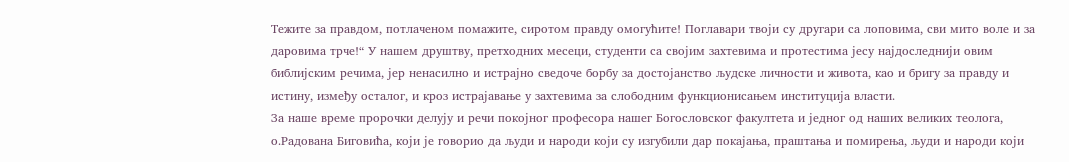Тежите за правдом, потлаченом помажите, сиротом правду омогућите! Поглавари твоји су другари са лоповима, сви мито воле и за даровима трче!“ У нашем друштву, претходних месеци, студенти са својим захтевима и протестима јесу најдоследнији овим библијским речима, јер ненасилно и истрајно сведоче борбу за достојанство људске личности и живота, као и бригу за правду и истину, између осталог, и кроз истрајавање у захтевима за слободним функционисањем институција власти.
За наше време пророчки делују и речи покојног професора нашег Богословског факултета и једног од наших великих теолога, o.Радована Биговића, који је говорио да људи и народи који су изгубили дар покајања, праштања и помирења, људи и народи који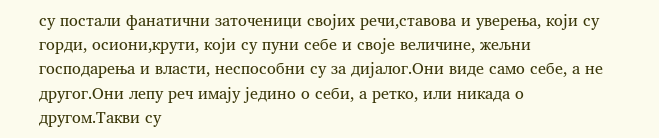су постали фанатични заточеници својих речи,ставова и уверења, који су горди, осиони,крути, који су пуни себе и своје величине, жељни господарења и власти, неспособни су за дијалог.Они виде само себе, а не другог.Они лепу реч имају једино о себи, а ретко, или никада о другом.Такви су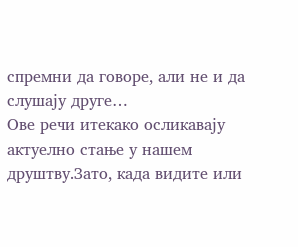спремни да говоре, али не и да слушају друге…
Ове речи итекако осликавају актуелно стање у нашем друштву.Зато, када видите или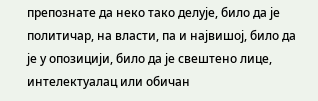препознате да неко тако делује, било да је политичар, на власти, па и највишој, било да је у опозицији, било да је свештено лице, интелектуалац или обичан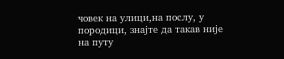човек на улици,на послу, у породици, знајте да такав није на путу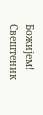Божијем!
Свештеник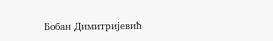Бобан Димитријевић